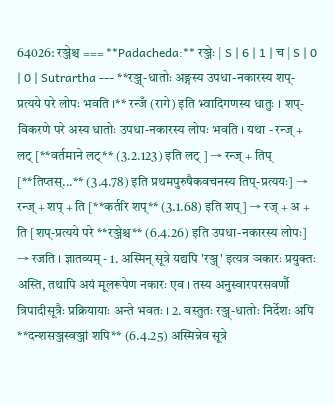64026: रञ्जेश्च === **Padacheda:** रञ्जेः | S | 6 | 1 | च | S | 0 | 0 | Sutrartha --- **रञ्ज्-धातोः अङ्गस्य उपधा-नकारस्य शप्-प्रत्यये परे लोपः भवति ।** रन्जँ (रागे) इति भ्वादिगणस्य धातुः । शप्-विकरणे परे अस्य धातोः उपधा-नकारस्य लोपः भवति । यथा - रन्ज् + लट् [**वर्तमाने लट्** (3.2.123) इति लट् ] → रन्ज् + तिप् [**तिप्तस्...** (3.4.78) इति प्रथमपुरुषैकवचनस्य तिप्-प्रत्ययः] → रन्ज् + शप् + ति [**कर्तरि शप्** (3.1.68) इति शप्] → रज् + अ + ति [शप्-प्रत्यये परे **रञ्जेश्च** (6.4.26) इति उपधा-नकारस्य लोपः] → रजति । ज्ञातव्यम् - 1. अस्मिन् सूत्रे यद्यपि 'रञ्ज्' इत्यत्र ञकारः प्रयुक्तः अस्ति, तथापि अयं मूलरूपेण नकारः एव । तस्य अनुस्वारपरसवर्णौ त्रिपादीसूत्रैः प्रक्रियायाः अन्ते भवतः । 2. वस्तुतः रञ्ज्-धातोः निर्देशः अपि **दन्शसञ्जस्वञ्जां शपि** (6.4.25) अस्मिन्नेव सूत्रे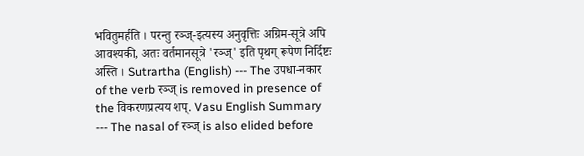भवितुमर्हति । परन्तु रञ्ज्-इत्यस्य अनुवृत्तिः अग्रिम-सूत्रे अपि आवश्यकी, अतः वर्तमानसूत्रे 'रञ्ज्' इति पृथग् रूपेण निर्दिष्टः अस्ति । Sutrartha (English) --- The उपधा-नकार of the verb रञ्ज् is removed in presence of the विकरणप्रत्यय शप्. Vasu English Summary --- The nasal of रञ्ज् is also elided before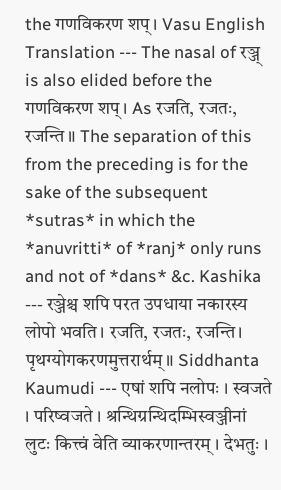the गणविकरण शप्। Vasu English Translation --- The nasal of रञ्ज् is also elided before the गणविकरण शप्। As रजति, रजतः, रजन्ति ॥ The separation of this from the preceding is for the sake of the subsequent *sutras* in which the *anuvritti* of *ranj* only runs and not of *dans* &c. Kashika --- रञ्जेश्च शपि परत उपधाया नकारस्य लोपो भवति। रजति, रजतः, रजन्ति। पृथग्योगकरणमुत्तरार्थम्॥ Siddhanta Kaumudi --- एषां शपि नलोपः । स्वजते । परिष्वजते । श्रन्थिग्रन्थिदम्भिस्वञ्जीनां लुटः कित्त्वं वेति व्याकरणान्तरम् । देभतुः ।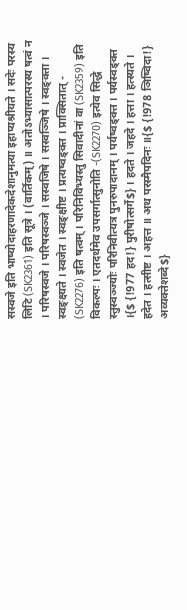सस्वजे इति भाष्योदाहरणादेकदेशानुमत्या इहाप्यश्रीयते । सदेः परस्य लिटि (SK2361) इति सूत्रे । (वार्तिकम्) ॥ अतोऽभ्यासात्परस्य षत्वं न । परिषस्वजे । परिषस्वञ्जे । सस्वजिषे । सस्वञ्जिषे । स्वङ्क्ता । स्वङ्क्ष्यते । स्वजेत । स्वङ्क्षीष्ट । प्रत्यष्वङ्क्त । प्राक्सितात् - (SK2276) इति षत्वम् । परिनिविभ्यस्तु सिवादीनां वा (SK2359) इति विकल्पः । एतदर्थमेव उपसर्गात्सुनोति -(SK2270) इत्येव सिद्धे स्तुस्वञ्ज्योः परिनिवीत्यत्र पुनरुपादानम् । पर्यष्वङ्क्त । पर्यस्वङ्क्त ।{$ {!977 हद!} पुरीषोत्सर्गे$} । हदते । जहदे । हत्ता । हत्स्यते । हदेत । हत्सीष्ट । अहत्त ॥ अथ परस्मैपदिनः ॥{$ {!978 ञिष्विदा!} अव्यक्तेशब्दे$}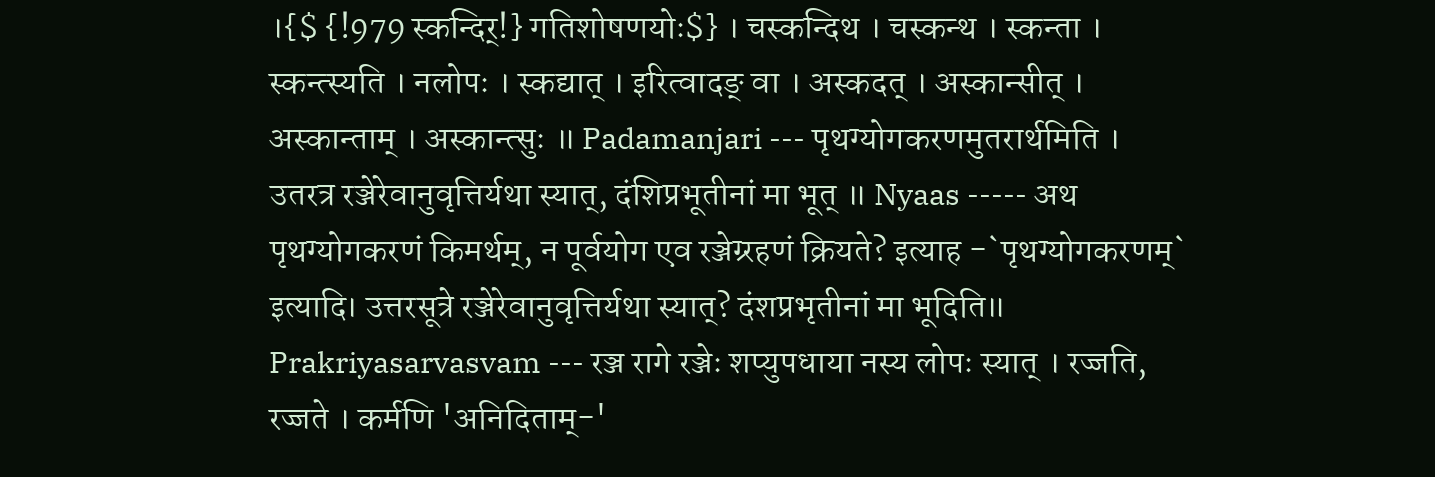।{$ {!979 स्कन्दिर्!} गतिशोषणयोः$} । चस्कन्दिथ । चस्कन्थ । स्कन्ता । स्कन्त्स्यति । नलोपः । स्कद्यात् । इरित्वादङ् वा । अस्कदत् । अस्कान्सीत् । अस्कान्ताम् । अस्कान्त्सुः ॥ Padamanjari --- पृथग्योगकरणमुतरार्थमिति । उतरत्र रञ्जेरेवानुवृत्तिर्यथा स्यात्, दंशिप्रभूतीनां मा भूत् ॥ Nyaas ----- अथ पृथग्योगकरणं किमर्थम्, न पूर्वयोग एव रञ्जेग्र्रहणं क्रियते? इत्याह -`पृथग्योगकरणम्` इत्यादि। उत्तरसूत्रे रञ्जेरेवानुवृत्तिर्यथा स्यात्? दंशप्रभृतीनां मा भूदिति॥ Prakriyasarvasvam --- रञ्ज रागे रञ्जेः शप्युपधाया नस्य लोपः स्यात् । रज्जति, रज्जते । कर्मणि 'अनिदिताम्-'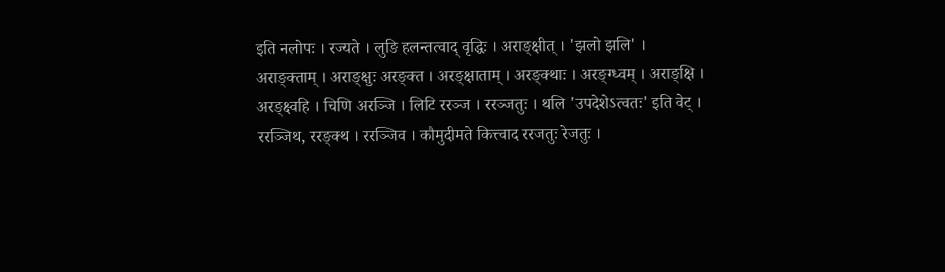इति नलोपः । रज्यते । लुङि हलन्तत्वाद् वृद्धिः । अराङ्क्षीत् । 'झलो झलि' । अराङ्क्ताम् । अराङ्क्षुः अरङ्क्त । अरङ्क्षाताम् । अरङ्क्थाः । अरङ्ग्ध्वम् । अराङ्क्षि । अरङ्क्ष्वहि । चिणि अरञ्जि । लिटि ररञ्ज । ररञ्जतुः । थलि 'उपदेशेऽत्वतः' इति वेट् । ररञ्जिथ, ररङ्क्थ । ररञ्जिव । कौमुदीमते कित्त्वाद ररजतुः रेजतुः ।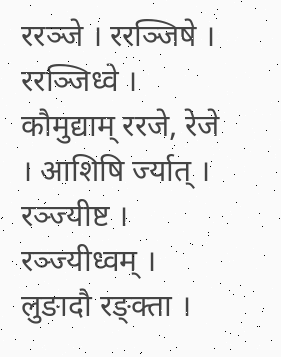ररञ्जे । ररञ्जिषे । ररञ्जिध्वे । कौमुद्याम् ररजे, रेजे । आशिषि र्ज्यात् । रञ्ज्यीष्ट । रञ्ज्यीध्वम् । लुङादौ रङ्क्ता ।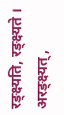रङ्क्ष्यति, रङ्क्ष्यते । अरङ्क्ष्यत्,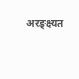अरङ्क्ष्यत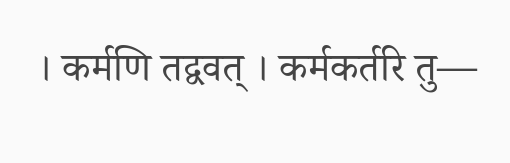। कर्मणि तद्ववत् । कर्मकर्तरि तु—